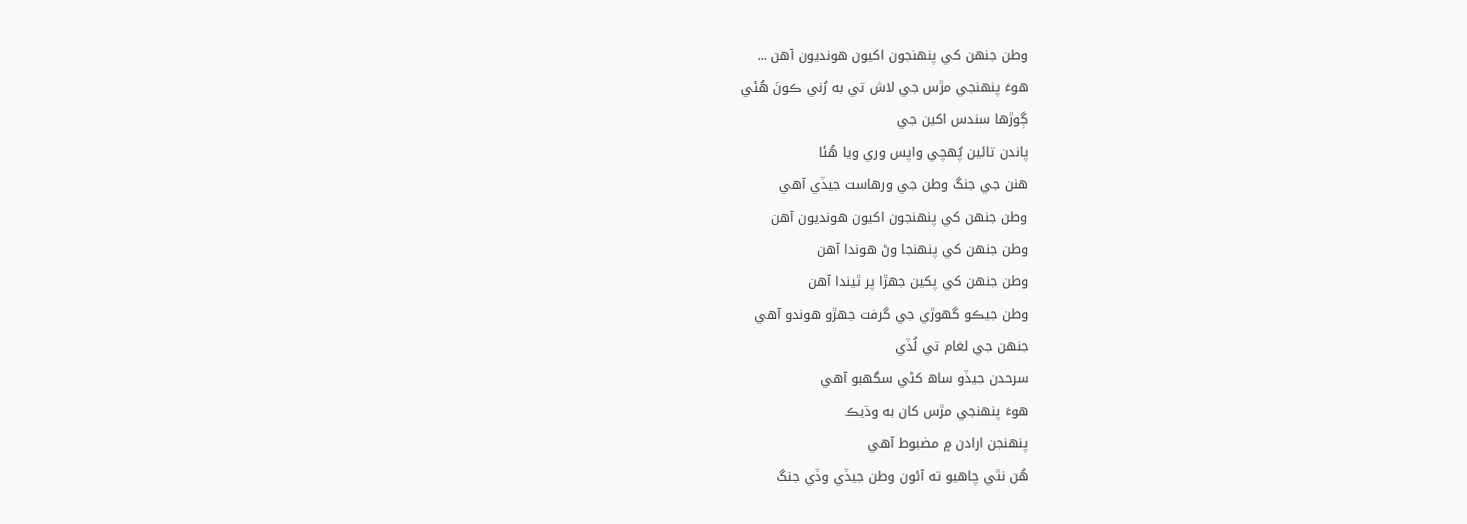وطن جنھن کي پنھنجون اکيون هونديون آهن ...
هوءَ پنھنجي مڙس جي لاش تي به رُني ڪونَ هُئي
ڳوڙھا سندس اکين جي
پاندن تائين پُھچي واپس وري ويا هُئا
هنن جي جنگ وطن جي ورهاست جيڏي آهي
وطن جنھن کي پنھنجون اکيون هونديون آهن
وطن جنھن کي پنھنجا وڻ هوندا آهن
وطن جنھن کي پکين جھڙا پر ٿيندا آهن
وطن جيڪو گھوڙي جي گرفت جھڙو هوندو آهي
جنھن جي لغام تي لُڏي
سرحدن جيڏو ساھ کڻي سگھبو آهي
هوءَ پنھنجي مڙس کان به وڌيڪ
پنھنجن ارادن ۾ مضبوط آهي
هُن نٿي چاهيو ته آئون وطن جيڏي وڏي جنگ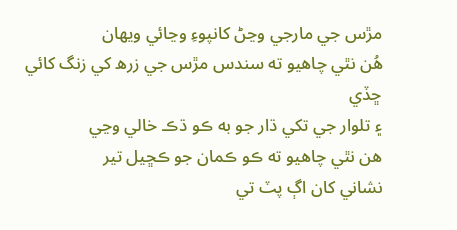مڙس جي مارجي وڃڻ کانپوءِ وڃائي ويھان
هُن نٿي چاهيو ته سندس مڙس جي زرھ کي زنگ کائي ڇڏي
۽ تلوار جي تکي ڌار جو به ڪو ڌڪ خالي وڃي
هن نٿي چاهيو ته ڪو ڪمان جو ڪڇيل تير
نشاني کان اڳ پٽ تي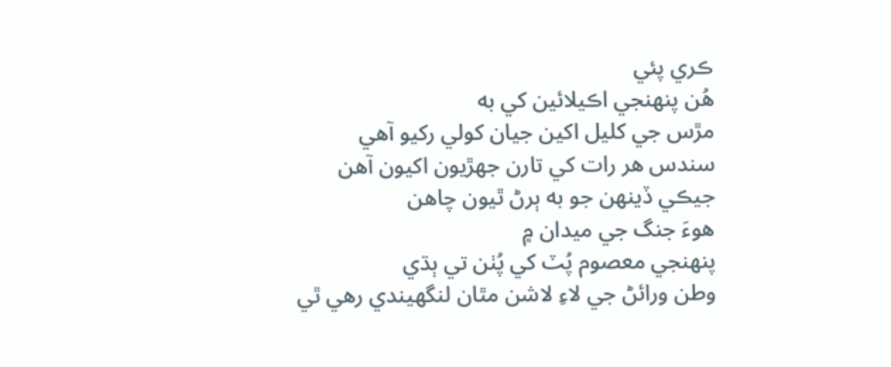ڪري پئي
هُن پنھنجي اڪيلائين کي به
مڙس جي کليل اکين جيان کولي رکيو آهي
سندس هر رات کي تارن جھڙيون اکيون آهن
جيڪي ڏينھن جو به ٻرڻ ٿيون چاهن
هوءَ جنگ جي ميدان ۾
پنھنجي معصوم پُٽ کي پُٺن تي ٻڌي
وطن ورائڻ جي لاءِ لاشن مٿان لنگھيندي رهي ٿي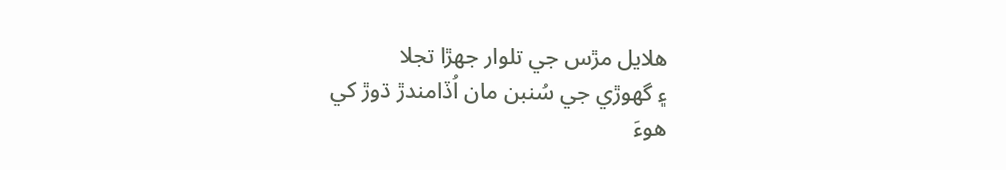هلايل مڙس جي تلوار جھڙا تجلا
۽ گھوڙي جي سُنبن مان اُڏامندڙ ڌوڙ کي
هوءَ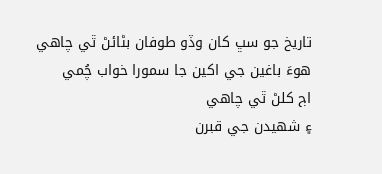تاريخ جو سڀ کان وڏو طوفان بڻائڻ ٿي چاهي
هوءَ باغين جي اکين جا سمورا خواب چُمي
اڄ کلڻ ٿي چاهي
۽ شھيدن جي قبرن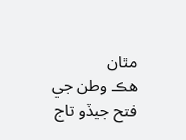مٿان
هڪ وطن جي فتح جيڏو تاج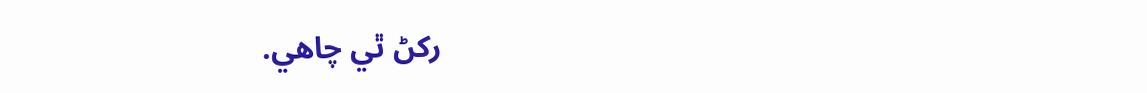رکڻ ٿي چاهي.